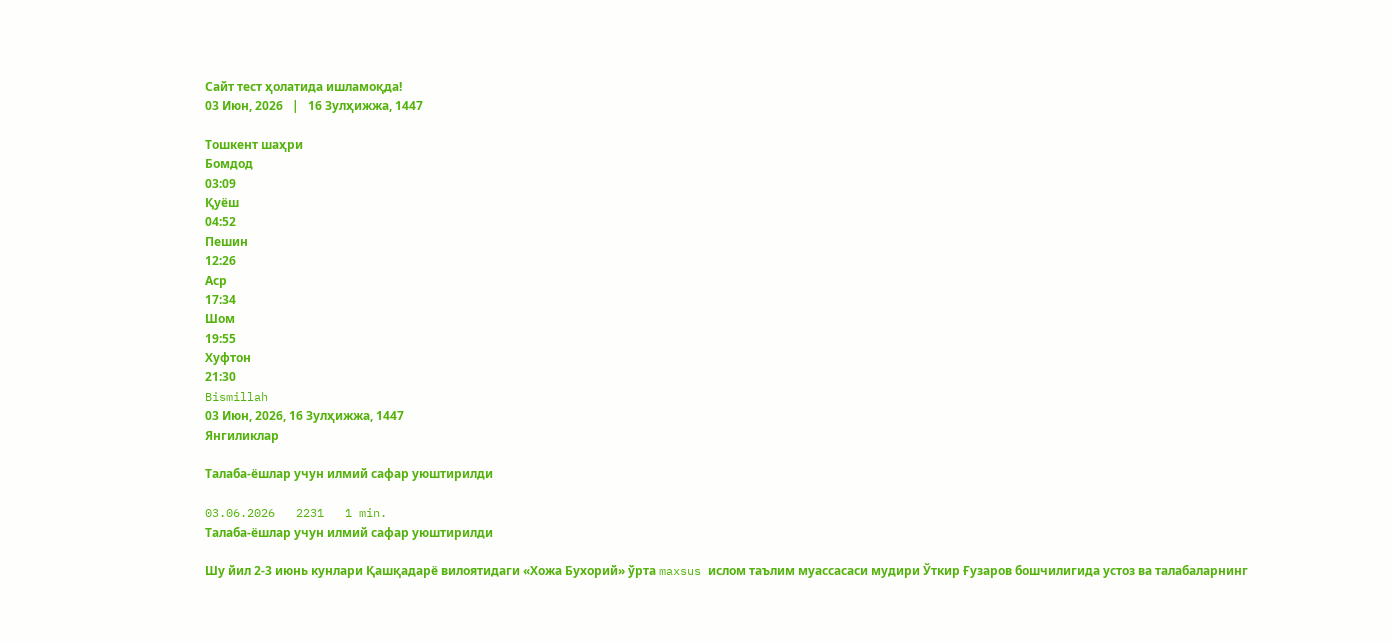Сайт тест ҳолатида ишламоқда!
03 Июн, 2026   |   16 Зулҳижжа, 1447

Тошкент шаҳри
Бомдод
03:09
Қуёш
04:52
Пешин
12:26
Аср
17:34
Шом
19:55
Хуфтон
21:30
Bismillah
03 Июн, 2026, 16 Зулҳижжа, 1447
Янгиликлар

Талаба-ёшлар учун илмий сафар уюштирилди

03.06.2026   2231   1 min.
Талаба-ёшлар учун илмий сафар уюштирилди

Шу йил 2-3 июнь кунлари Қашқадарё вилоятидаги «Хожа Бухорий» ўрта maxsus ислом таълим муассасаси мудири Ўткир Ғузаров бошчилигида устоз ва талабаларнинг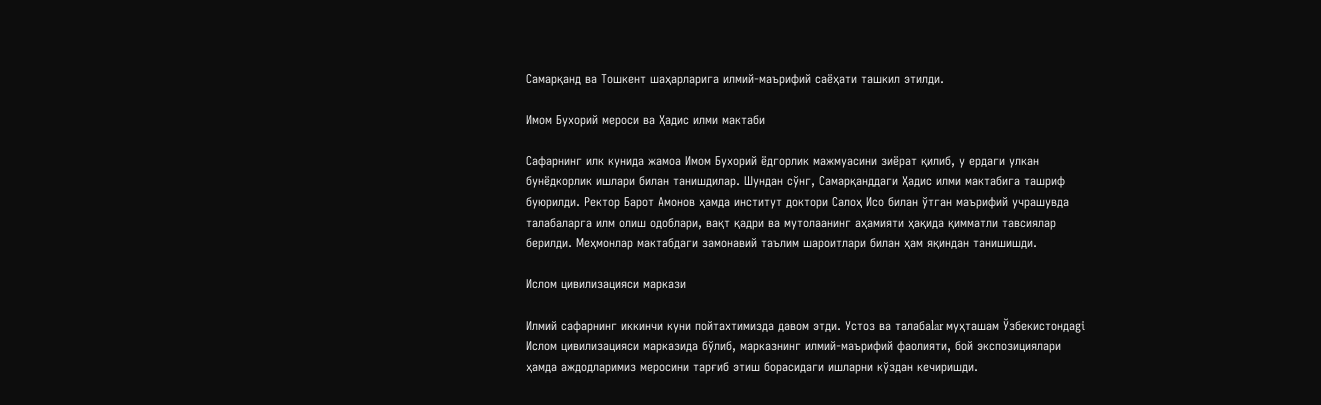Самарқанд ва Тошкент шаҳарларига илмий-маърифий саёҳати ташкил этилди.

Имом Бухорий мероси ва Ҳадис илми мактаби

Сафарнинг илк кунида жамоа Имом Бухорий ёдгорлик мажмуасини зиёрат қилиб, у ердаги улкан бунёдкорлик ишлари билан танишдилар. Шундан сўнг, Самарқанддаги Ҳадис илми мактабига ташриф буюрилди. Ректор Барот Амонов ҳамда институт доктори Салоҳ Исо билан ўтган маърифий учрашувда талабаларга илм олиш одоблари, вақт қадри ва мутолаанинг аҳамияти ҳақида қимматли тавсиялар берилди. Меҳмонлар мактабдаги замонавий таълим шароитлари билан ҳам яқиндан танишишди.

Ислом цивилизацияси маркази

Илмий сафарнинг иккинчи куни пойтахтимизда давом этди. Устоз ва талабаlar муҳташам Ўзбекистондаgi Ислом цивилизацияси марказида бўлиб, марказнинг илмий-маърифий фаолияти, бой экспозициялари ҳамда аждодларимиз меросини тарғиб этиш борасидаги ишларни кўздан кечиришди.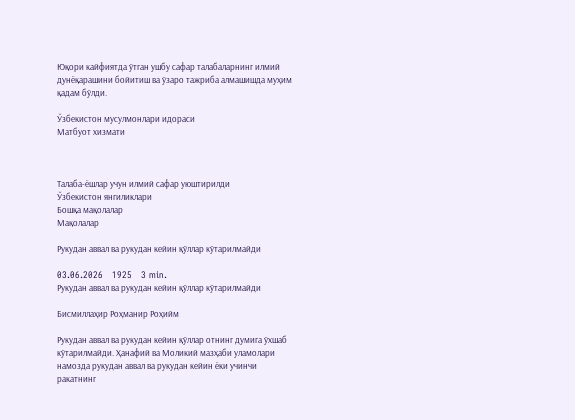Юқори кайфиятда ўтган ушбу сафар талабаларнинг илмий дунёқарашини бойитиш ва ўзаро тажриба алмашишда муҳим қадам бўлди.

Ўзбекистон мусулмонлари идораси
Матбуот хизмати



Талаба-ёшлар учун илмий сафар уюштирилди
Ўзбекистон янгиликлари
Бошқа мақолалар
Мақолалар

Рукудан аввал ва рукудан кейин қўллар кўтарилмайди

03.06.2026   1925   3 min.
Рукудан аввал ва рукудан кейин қўллар кўтарилмайди

Бисмиллаҳир Роҳманир Роҳийм

Рукудан аввал ва рукудан кейин қўллар отнинг думига ўхшаб кўтарилмайди. Ҳанафий ва Моликий мазҳаби уламолари намозда рукудан аввал ва рукудан кейин ёки учинчи ракатнинг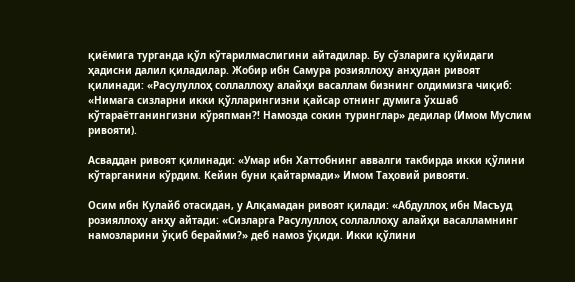қиёмига турганда қўл кўтарилмаслигини айтадилар. Бу сўзларига қуйидаги ҳадисни далил қиладилар. Жобир ибн Самура розияллоҳу анҳудан ривоят қилинади: «Расулуллоҳ соллаллоҳу алайҳи васаллам бизнинг олдимизга чиқиб: «Нимага сизларни икки қўлларингизни қайсар отнинг думига ўхшаб кўтараётганингизни кўряпман?! Намозда сокин туринглар» дедилар (Имом Муслим ривояти).

Асваддан ривоят қилинади: «Умар ибн Хаттобнинг аввалги такбирда икки қўлини кўтарганини кўрдим. Кейин буни қайтармади» Имом Таҳовий ривояти.

Осим ибн Кулайб отасидан, у Алқамадан ривоят қилади: «Абдуллоҳ ибн Масъуд розияллоҳу анҳу айтади: «Сизларга Расулуллоҳ соллаллоҳу алайҳи васалламнинг намозларини ўқиб берайми?» деб намоз ўқиди. Икки қўлини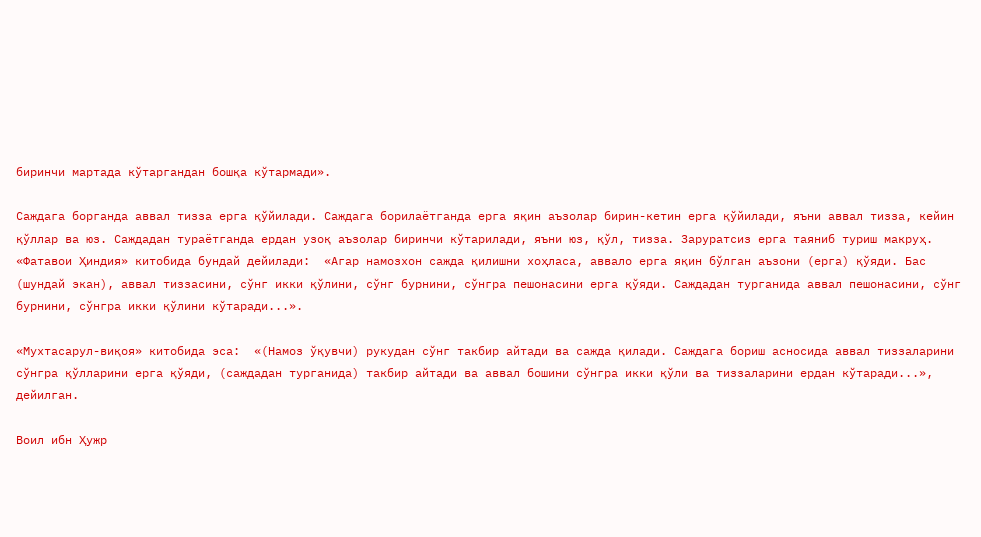биринчи мартада кўтаргандан бошқа кўтармади».

Саждага борганда аввал тизза ерга қўйилади. Саждага борилаётганда ерга яқин аъзолар бирин-кетин ерга қўйилади, яъни аввал тизза, кейин қўллар ва юз. Саждадан тураётганда ердан узоқ аъзолар биринчи кўтарилади, яъни юз, қўл, тизза. Заруратсиз ерга таяниб туриш макруҳ. «Фатавои Ҳиндия» китобида бундай дейилади:  «Агар намозхон сажда қилишни хоҳласа, аввало ерга яқин бўлган аъзони (ерга) қўяди. Бас (шундай экан), аввал тиззасини, сўнг икки қўлини, сўнг бурнини, сўнгра пешонасини ерга қўяди. Саждадан турганида аввал пешонасини, сўнг бурнини, сўнгра икки қўлини кўтаради...».

«Мухтасарул-виқоя» китобида эса:  «(Намоз ўқувчи) рукудан сўнг такбир айтади ва сажда қилади. Саждага бориш асносида аввал тиззаларини сўнгра қўлларини ерга қўяди, (саждадан турганида) такбир айтади ва аввал бошини сўнгра икки қўли ва тиззаларини ердан кўтаради...», дейилган.

Воил ибн Ҳужр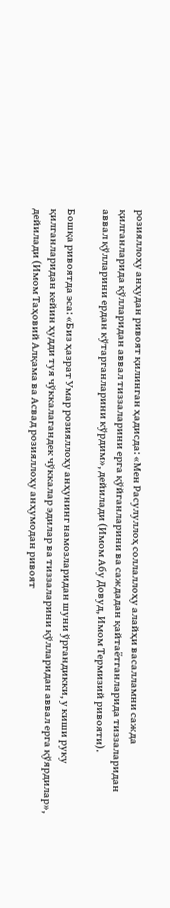розияллоҳу анҳудан ривоят қилинган ҳадисда: «Мен Расулуллоҳ соллаллоҳу алайҳи васалламни сажда қилганларида қўлларидан аввал тиззаларини ерга қўйганларини ва саждадан қайтаётганларида тиззаларидан аввал қўлларини ердан кўтарганларини кўрдим», дейилади (Имом Абу Довуд, Имом Термизий ривояти).

Бошқа ривоятда эса: «Биз ҳазрат Умар розияллоҳу анҳунинг намозларидан шуни ўргандикки, у киши руку қилганларидан кейин ҳудди туя чўккалагандек чўккалар эдилар ва тиззаларини қўлларидан аввал ерга қўярдилар», дейилади (Имом Таҳовий Алқама ва Асвад розияллоҳу анҳумодан ривоят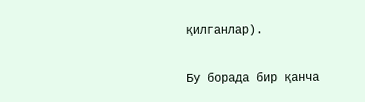қилганлар).

Бу борада бир қанча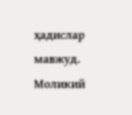ҳадислар мавжуд. Моликий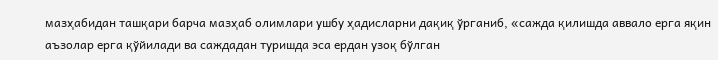мазҳабидан ташқари барча мазҳаб олимлари ушбу ҳадисларни дақиқ ўрганиб, «сажда қилишда аввало ерга яқин аъзолар ерга қўйилади ва саждадан туришда эса ердан узоқ бўлган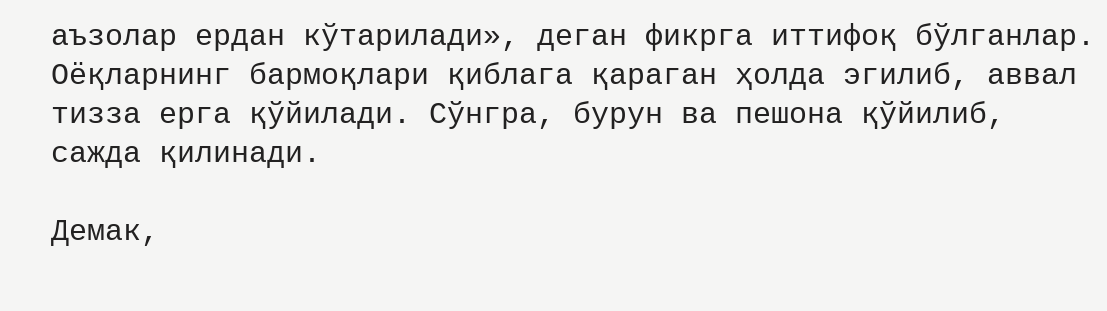аъзолар ердан кўтарилади», деган фикрга иттифоқ бўлганлар. Оёқларнинг бармоқлари қиблага қараган ҳолда эгилиб, аввал тизза ерга қўйилади. Сўнгра, бурун ва пешона қўйилиб, сажда қилинади.

Демак,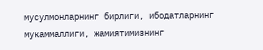мусулмонларнинг бирлиги, ибодатларнинг мукаммаллиги, жамиятимизнинг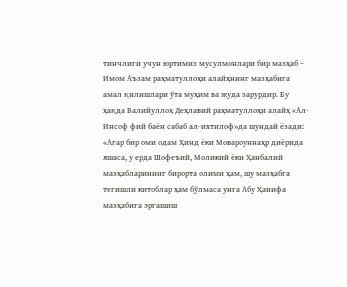тинчлиги учун юртимиз мусулмонлари бир мазҳаб – Имом Аъзам раҳматуллоҳи алайҳнинг мазҳабига амал қилишлари ўта муҳим ва жуда зарурдир. Бу ҳақда Валийуллоҳ Деҳлавий раҳматуллоҳи алайҳ «Ал-Инсоф фий баён сабаб ал-ихтилоф»да шундай ёзади: «Агар бир оми одам Ҳинд ёки Мовароуннаҳр диёрида яшаса, у ерда Шофеъий, Моликий ёки Ҳанбалий мазҳабларининг бирорта олими ҳам, шу мазҳабга тегишли китоблар ҳам бўлмаса унга Абу Ҳанифа мазҳабига эргашиш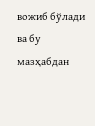вожиб бўлади ва бу мазҳабдан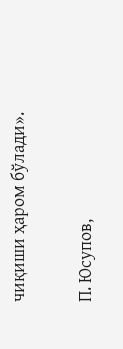чиқиши ҳаром бўлади».

П. Юсупов,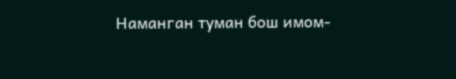Наманган туман бош имом-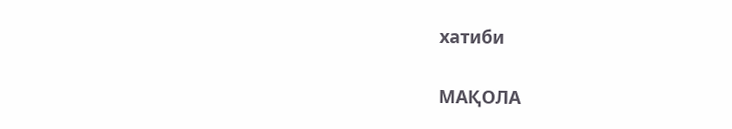хатиби

МАҚОЛА